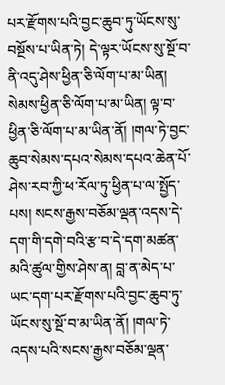པར་རྫོགས་པའི་བྱང་ཆུབ་ཏུ་ཡོངས་སུ་བསྔོས་པ་ཡིན་ཏེ། དེ་ལྟར་ཡོངས་སུ་སྔོ་བ་ནི་འདུ་ཤེས་ཕྱིན་ཅི་ལོག་པ་མ་ཡིན། སེམས་ཕྱིན་ཅི་ལོག་པ་མ་ཡིན། ལྟ་བ་ཕྱིན་ཅི་ལོག་པ་མ་ཡིན་ནོ། །གལ་ཏེ་བྱང་ཆུབ་སེམས་དཔའ་སེམས་དཔའ་ཆེན་པོ་ཤེས་རབ་ཀྱི་ཕ་རོལ་ཏུ་ཕྱིན་པ་ལ་སྤྱོད་པས། སངས་རྒྱས་བཅོམ་ལྡན་འདས་དེ་དག་གི་དགེ་བའི་རྩ་བ་དེ་དག་མཚན་མའི་ཚུལ་གྱིས་ཤེས་ན། བླ་ན་མེད་པ་ཡང་དག་པར་རྫོགས་པའི་བྱང་ཆུབ་ཏུ་ཡོངས་སུ་སྔོ་བ་མ་ཡིན་ནོ། །གལ་ཏེ་འདས་པའི་སངས་རྒྱས་བཅོམ་ལྡན་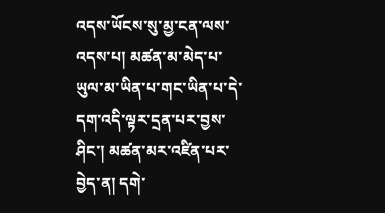འདས་ཡོངས་སུ་མྱ་ངན་ལས་འདས་པ། མཚན་མ་མེད་པ་ཡུལ་མ་ཡིན་པ་གང་ཡིན་པ་དེ་དག་འདི་ལྟར་དྲན་པར་བྱས་ཤིང་། མཚན་མར་འཛིན་པར་བྱེད་ན། དགེ་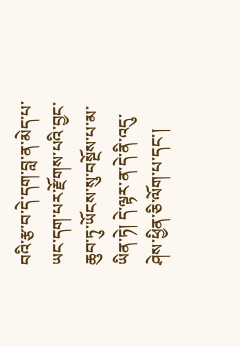བའི་རྩ་བ་དེ་དག་བླ་ན་མེད་པ་ཡང་དག་པར་རྫོགས་པའི་བྱང་ཆུབ་ཏུ་ཡོངས་སུ་བསྔོས་པ་མ་ཡིན་ཏེ། དེ་ལྟར་ན་དེ་ནི་འདུ་ཤེས་ཕྱིན་ཅི་ལོག་པ་དང་།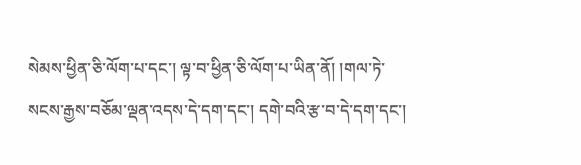སེམས་ཕྱིན་ཅི་ལོག་པ་དང་། ལྟ་བ་ཕྱིན་ཅི་ལོག་པ་ཡིན་ནོ། །གལ་ཏེ་སངས་རྒྱས་བཅོམ་ལྡན་འདས་དེ་དག་དང་། དགེ་བའི་རྩ་བ་དེ་དག་དང་།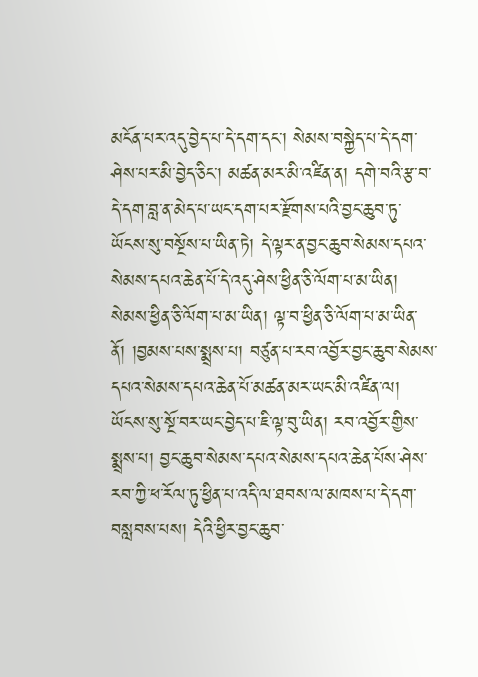མངོན་པར་འདུ་བྱེད་པ་དེ་དག་དང་། སེམས་བསྐྱེད་པ་དེ་དག་ཤེས་པར་མི་བྱེད་ཅིང་། མཚན་མར་མི་འཛིན་ན། དགེ་བའི་རྩ་བ་དེ་དག་བླ་ན་མེད་པ་ཡང་དག་པར་རྫོགས་པའི་བྱང་ཆུབ་ཏུ་ཡོངས་སུ་བསྔོས་པ་ཡིན་ཏེ། དེ་ལྟར་ན་བྱང་ཆུབ་སེམས་དཔའ་སེམས་དཔའ་ཆེན་པོ་དེ་འདུ་ཤེས་ཕྱིན་ཅི་ལོག་པ་མ་ཡིན། སེམས་ཕྱིན་ཅི་ལོག་པ་མ་ཡིན། ལྟ་བ་ཕྱིན་ཅི་ལོག་པ་མ་ཡིན་ནོ། །བྱམས་པས་སྨྲས་པ། བཙུན་པ་རབ་འབྱོར་བྱང་ཆུབ་སེམས་དཔའ་སེམས་དཔའ་ཆེན་པོ་མཚན་མར་ཡང་མི་འཛིན་ལ། ཡོངས་སུ་སྔོ་བར་ཡང་བྱེད་པ་ཇི་ལྟ་བུ་ཡིན། རབ་འབྱོར་གྱིས་སྨྲས་པ། བྱང་ཆུབ་སེམས་དཔའ་སེམས་དཔའ་ཆེན་པོས་ཤེས་རབ་ཀྱི་ཕ་རོལ་ཏུ་ཕྱིན་པ་འདི་ལ་ཐབས་ལ་མཁས་པ་དེ་དག་བསླབས་པས། དེའི་ཕྱིར་བྱང་ཆུབ་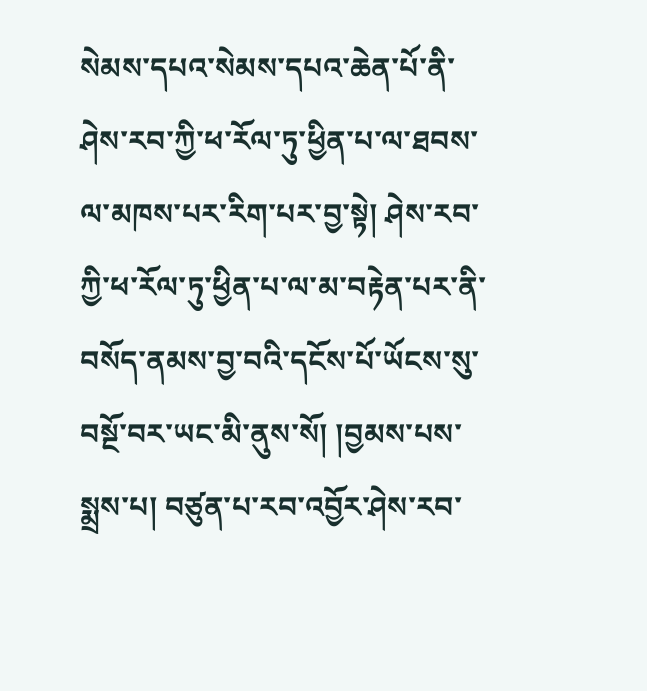སེམས་དཔའ་སེམས་དཔའ་ཆེན་པོ་ནི་ཤེས་རབ་ཀྱི་ཕ་རོལ་ཏུ་ཕྱིན་པ་ལ་ཐབས་ལ་མཁས་པར་རིག་པར་བྱ་སྟེ། ཤེས་རབ་ཀྱི་ཕ་རོལ་ཏུ་ཕྱིན་པ་ལ་མ་བརྟེན་པར་ནི་བསོད་ནམས་བྱ་བའི་དངོས་པོ་ཡོངས་སུ་བསྔོ་བར་ཡང་མི་ནུས་སོ། །བྱམས་པས་སྨྲས་པ། བཙུན་པ་རབ་འབྱོར་ཤེས་རབ་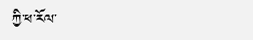ཀྱི་ཕ་རོལ་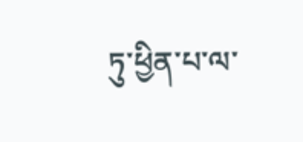ཏུ་ཕྱིན་པ་ལ་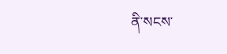ནི་སངས་